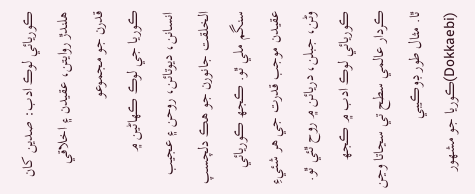ڪوريائي لوڪ ادب: صدين کان هلندڙ روايتن، عقيدن ۽ اخلاقي قدرن جو مجموعو
ڪوريا جي لوڪ ڪهاڻين ۾ انسانن، ديوتائن، روحن ۽ عجيب الخلقت جانورن جو هڪ دلچسپ سنگم ملي ٿو. ڪجھ ڪوريائي عقيدن موجب قدرت جي هر شئيءِ وڻن، جبلن، دريائن ۾ روح ٿئي ٿو.
ڪوريائي لوڪ ادب ۾ ڪجھ ڪردار عالمي سطح تي سڃاتا وڃن ٿا. مثال طور ڊوڪيبي (Dokkaebi)ڪوريا جو مشهور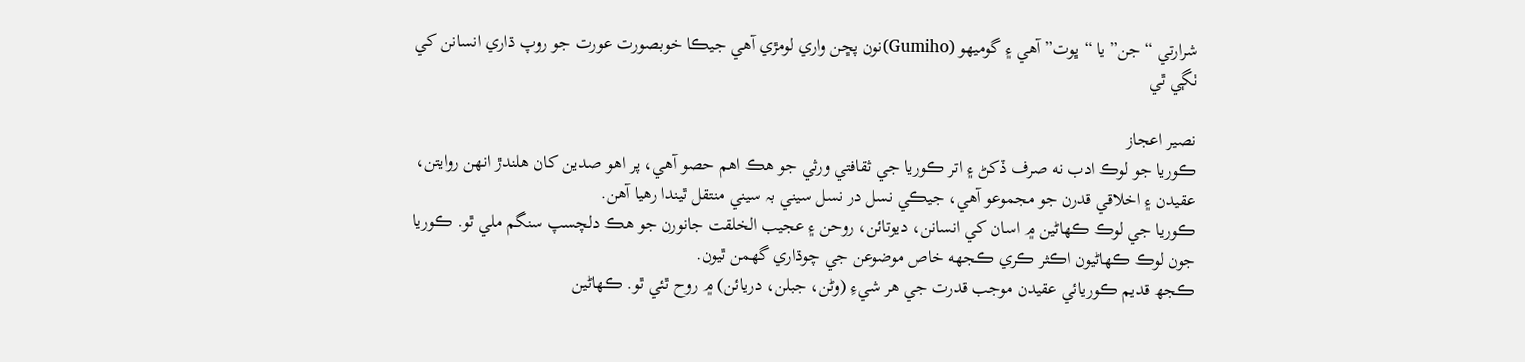شرارتي “جن” يا “ڀوت” آهي ۽ گوميھو (Gumiho)نون پڇن واري لومڙي آھي جيڪا خوبصورت عورت جو روپ ڌاري انسانن کي ٺڳي ٿي

نصير اعجاز
ڪوريا جو لوڪ ادب نه صرف ڏکڻ ۽ اتر ڪوريا جي ثقافتي ورثي جو هڪ اهم حصو آهي، پر اھو صدين کان هلندڙ انھن روايتن، عقيدن ۽ اخلاقي قدرن جو مجموعو آهي، جيڪي نسل در نسل سيني بہ سيني منتقل ٿيندا رهيا آهن.
ڪوريا جي لوڪ ڪهاڻين ۾ اسان کي انسانن، ديوتائن، روحن ۽ عجيب الخلقت جانورن جو هڪ دلچسپ سنگم ملي ٿو. ڪوريا جون لوڪ ڪهاڻيون اڪثر ڪري ڪجهه خاص موضوعن جي چوڌاري گھمن ٿيون.
ڪجھ قديم ڪوريائي عقيدن موجب قدرت جي هر شيءِ (وڻن، جبلن، دريائن) ۾ روح ٿئي ٿو. ڪهاڻين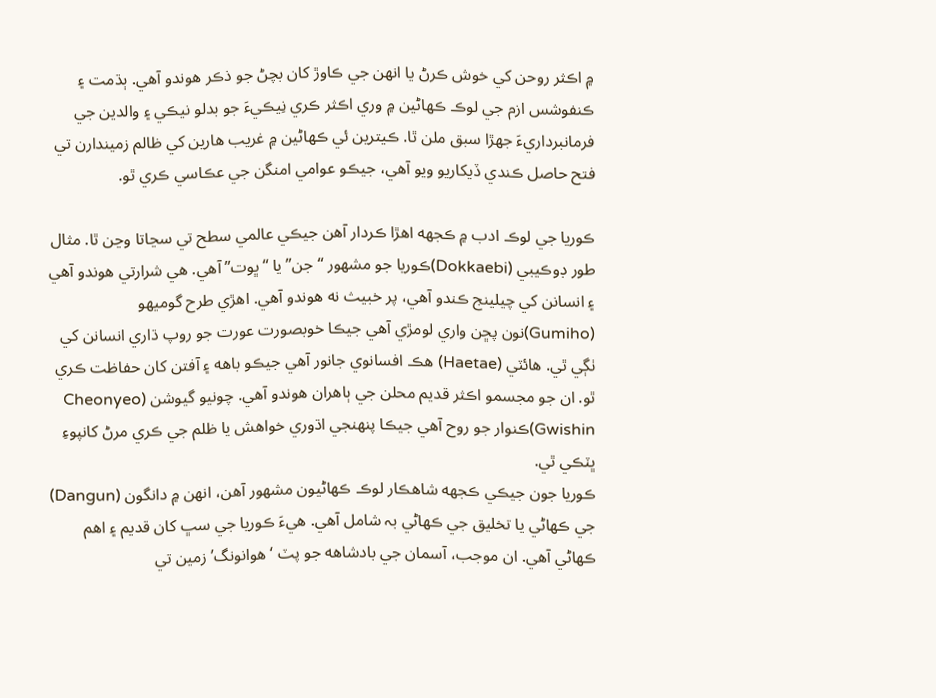۾ اڪثر روحن کي خوش ڪرڻ يا انهن جي ڪاوڙ کان بچڻ جو ذڪر هوندو آهي. ٻڌمت ۽ ڪنفوشس ازم جي لوڪ ڪهاڻين ۾ وري اڪثر ڪري نِيڪيءَ جو بدلو نيڪي ۽ والدين جي فرمانبرداريءَ جهڙا سبق ملن ٿا. ڪيترين ئي ڪهاڻين ۾ غريب هارين کي ظالم زميندارن تي فتح حاصل ڪندي ڏيکاريو ويو آهي، جيڪو عوامي امنگن جي عڪاسي ڪري ٿو.

ڪوريا جي لوڪ ادب ۾ ڪجهه اهڙا ڪردار آهن جيڪي عالمي سطح تي سڃاتا وڃن ٿا. مثال طور ڊوڪيبي (Dokkaebi)ڪوريا جو مشهور “جن” يا “ڀوت” آهي. هي شرارتي هوندو آهي ۽ انسانن کي چيلينج ڪندو آهي، پر خبيث نه هوندو آهي. اھڙي طرح گوميھو (Gumiho)نون پڇن واري لومڙي آھي جيڪا خوبصورت عورت جو روپ ڌاري انسانن کي ٺڳي ٿي. هائٽي (Haetae) هڪ افسانوي جانور آھي جيڪو باهه ۽ آفتن کان حفاظت ڪري ٿو. ان جو مجسمو اڪثر قديم محلن جي ٻاهران هوندو آهي. چونيو گيوشن (Cheonyeo Gwishin)ڪنوار جو روح آھي جيڪا پنهنجي اڌوري خواهش يا ظلم جي ڪري مرڻ کانپوءِ ڀٽڪي ٿي.
ڪوريا جون جيڪي ڪجهه شاهڪار لوڪ ڪهاڻيون مشھور آھن، انھن ۾ دانگون (Dangun) جي ڪهاڻي يا تخليق جي ڪهاڻي بہ شامل آھي. هيءَ ڪوريا جي سڀ کان قديم ۽ اهم ڪهاڻي آهي. ان موجب، آسمان جي بادشاهه جو پٽ ‘هوانونگ’ زمين تي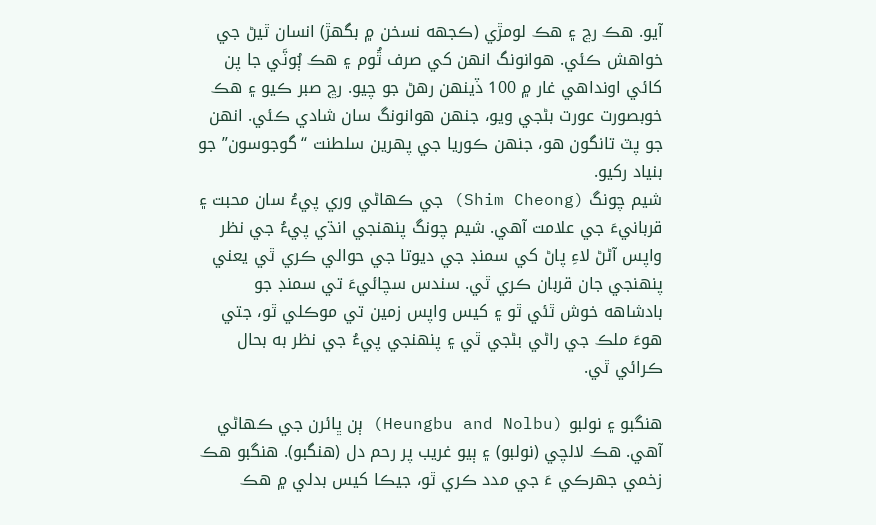آيو. هڪ رڇ ۽ هڪ لومڙي (ڪجهه نسخن ۾ بگهڙ) انسان ٿيڻ جي خواهش ڪئي. هوانونگ انهن کي صرف ٿُوم ۽ ھڪ ٻُوٽَي جا پن کائي اونداهي غار ۾ 100 ڏينهن رهڻ جو چيو. رڇ صبر ڪيو ۽ هڪ خوبصورت عورت بڻجي ويو، جنهن هوانونگ سان شادي ڪئي. انهن جو پٽ تانگون هو، جنهن ڪوريا جي پهرين سلطنت “گوجوسون” جو بنياد رکيو.
شيم چونگ (Shim Cheong) جي ڪهاڻي وري پيءُ سان محبت ۽ قربانيءَ جي علامت آهي. شيم چونگ پنهنجي انڌي پيءُ جي نظر واپس آڻڻ لاءِ پاڻ کي سمنڊ جي ديوتا جي حوالي ڪري ٿي يعني پنھنجي جان قربان ڪري ٿي. سندس سچائيءَ تي سمنڊ جو بادشاهه خوش ٿئي ٿو ۽ کيس واپس زمين تي موڪلي ٿو، جتي هوءَ ملڪ جي راڻي بڻجي ٿي ۽ پنهنجي پيءُ جي نظر به بحال ڪرائي ٿي.

هنگبو ۽ نولبو (Heungbu and Nolbu) ٻن ڀائرن جي ڪهاڻي آهي. هڪ لالچي (نولبو) ۽ ٻيو غريب پر رحم دل (هنگبو). هنگبو هڪ زخمي جهرڪي ءَ جي مدد ڪري ٿو، جيڪا کيس بدلي ۾ هڪ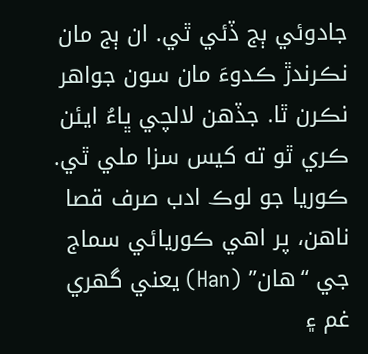جادوئي ٻج ڏئي ٿي. ان ٻج مان نڪرندڙ ڪدوءَ مان سون جواهر نڪرن ٿا. جڏهن لالچي ڀاءُ ايئن ڪري ٿو ته کيس سزا ملي ٿي.
ڪوريا جو لوڪ ادب صرف قصا ناهن، پر اهي ڪوريائي سماج جي “هان” (Han) يعني گهري غم ۽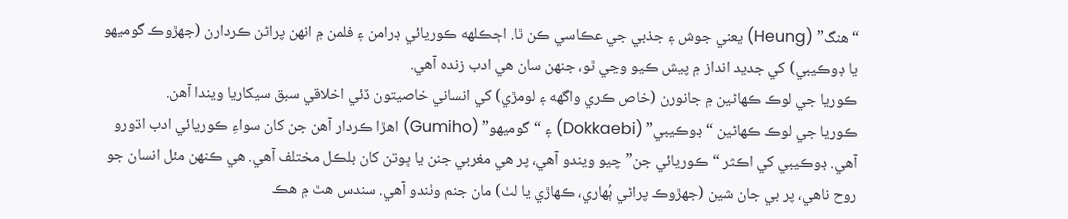“هنگ” (Heung) يعني جوش ۽ جذبي جي عڪاسي ڪن ٿا. اڄڪلهه ڪوريائي ڊرامن ۽ فلمن ۾ انهن پراڻن ڪردارن (جهڙوڪ گوميھو يا ڊوڪيبي) کي جديد انداز ۾ پيش ڪيو وڃي ٿو، جنهن سان هي ادب زنده آهي.
ڪوريا جي لوڪ ڪهاڻين ۾ جانورن (خاص ڪري واگهه ۽ لومڙي) کي انساني خاصيتون ڏئي اخلاقي سبق سيکاريا ويندا آهن.
ڪوريا جي لوڪ ڪهاڻين “ڊوڪيبي” (Dokkaebi) ۽ “گوميھو” (Gumiho) اهڙا ڪردار آهن جن کان سواءِ ڪوريائي ادب اڌورو آهي. ڊوڪيبي کي اڪثر “ڪوريائي جن” چيو ويندو آهي، پر هي مغربي جنن يا ڀوتن کان بلڪل مختلف آهي. هي ڪنهن مئل انسان جو روح ناهي، پر بي جان شين (جهڙوڪ پراڻي ٻُھاري، ڪهاڙي يا لٺ) مان جنم وٺندو آهي. سندس هٿ ۾ هڪ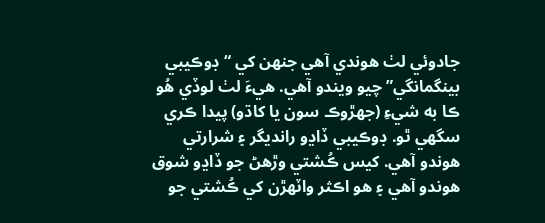جادوئي لٺ هوندي آهي جنهن کي “ڊوڪيبي بينگمانگي” چيو ويندو آهي. هيءَ لٺ لوڏي هُو ڪا به شيءِ (جهڙوڪ سون يا کاڌو) پيدا ڪري سگهي ٿو. ڊوڪيبي ڏاڍو رانديگر ۽ شرارتي هوندو آهي. کيس ڪُشتي وڙهڻ جو ڏاڍو شوق هوندو آهي ۽ هو اڪثر واٽهڙن کي ڪُشتي جو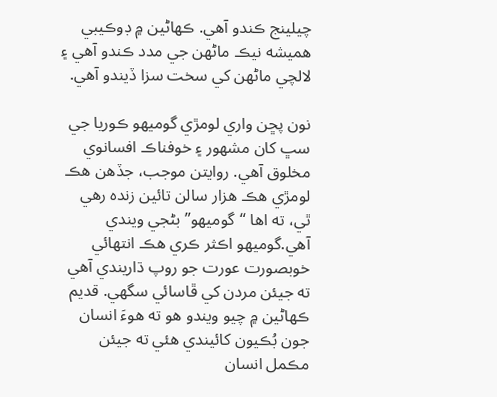چيلينج ڪندو آهي. ڪهاڻين ۾ ڊوڪيبي هميشه نيڪ ماڻهن جي مدد ڪندو آهي ۽ لالچي ماڻهن کي سخت سزا ڏيندو آهي.

نون پڇن واري لومڙي گوميھو ڪوريا جي سڀ کان مشهور ۽ خوفناڪ افسانوي مخلوق آهي. روايتن موجب، جڏهن هڪ لومڙي هڪ هزار سالن تائين زنده رهي ٿي، ته اها “گوميھو” بڻجي ويندي آهي.گوميھو اڪثر ڪري هڪ انتهائي خوبصورت عورت جو روپ ڌاريندي آهي ته جيئن مردن کي ڦاسائي سگهي. قديم ڪهاڻين ۾ چيو ويندو هو ته هوءَ انسان جون بُڪيون کائيندي هئي ته جيئن مڪمل انسان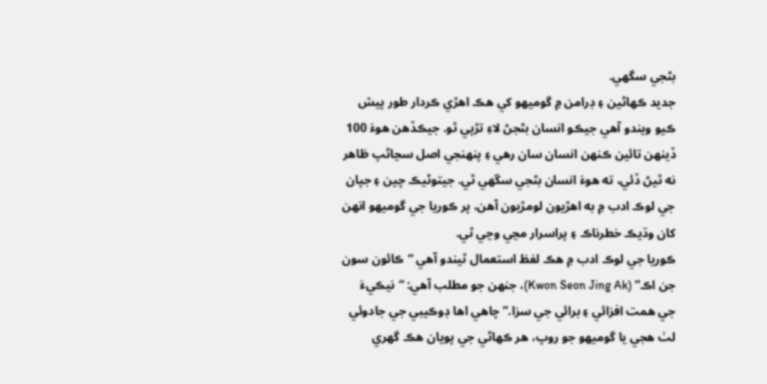بڻجي سگهي.
جديد ڪهاڻين ۽ ڊرامن ۾ گوميھو کي هڪ اهڙي ڪردار طور پيش ڪيو ويندو آهي جيڪو انسان بڻجڻ لاءِ تڙپي ٿو. جيڪڏهن هوءَ 100 ڏينهن تائين ڪنهن انسان سان رهي ۽ پنهنجي اصل سڃاڻپ ظاهر نه ٿيڻ ڏئي، ته هوءَ انسان بڻجي سگهي ٿي. جيتوڻيڪ چين ۽ جپان جي لوڪ ادب ۾ به اهڙيون لومڙيون آهن، پر ڪوريا جي گوميھو انهن کان وڌيڪ خطرناڪ ۽ پراسرار مڃي وڃي ٿي.
ڪوريا جي لوڪ ادب ۾ هڪ لفظ استعمال ٿيندو آهي “ڪائون سون جن اڪ” (Kwon Seon Jing Ak)، جنهن جو مطلب آهي: “نيڪيءَ جي همت افزائي ۽ برائي جي سزا.” چاهي اها ڊوڪيبي جي جادوئي لٺ هجي يا گوميھو جو روپ، هر ڪهاڻي جي پويان هڪ گهري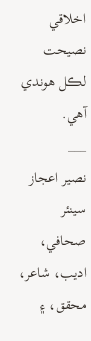اخلاقي نصيحت لڪل هوندي آهي.
___
نصير اعجاز سينئر صحافي، اديب، شاعر، محقق، ۽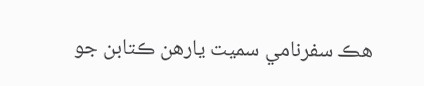ھڪ سفرنامي سميت يارھن ڪتابن جو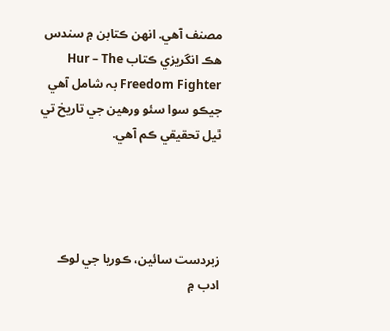مصنف آھي. انھن ڪتابن ۾ سندس ھڪ انگريزي ڪتاب Hur – The Freedom Fighter بہ شامل آھي جيڪو سوا سئو ورھين جي تاريخ تي ٿيل تحقيقي ڪم آھي.




زبردست سائين، ڪوريا جي لوڪ ادب ۾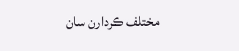مختلف ڪردارن سان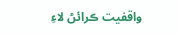واقفيت ڪرائڻ لاءِ